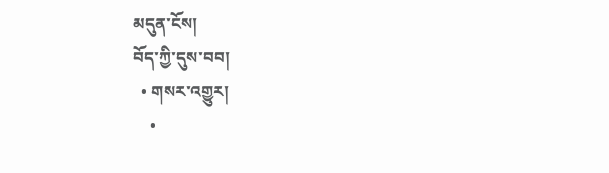མདུན་ངོས།
བོད་ཀྱི་དུས་བབ།
  • གསར་འགྱུར།
    •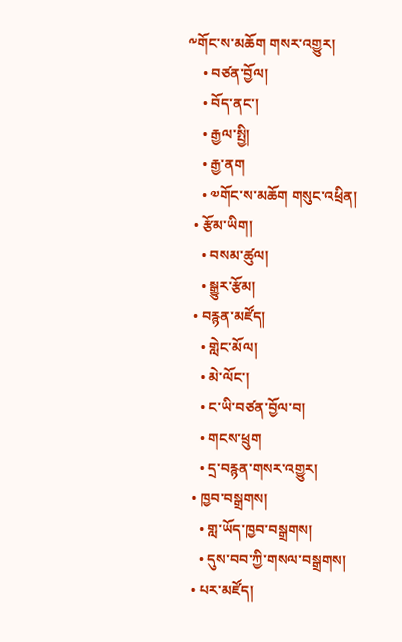༸གོང་ས་མཆོག གསར་འགྱུར།
    • བཙན་བྱོལ།
    • བོད་ནང་།
    • རྒྱལ་སྤྱི།
    • རྒྱ་ནག
    • ༧གོང་ས་མཆོག གསུང་འཕྲིན།
  • རྩོམ་ཡིག།
    • བསམ་ཚུལ།
    • སྒྱུར་རྩོམ།
  • བརྙན་མཛོད།
    • གླེང་མོལ།
    • མེ་ལོང་།
    • ང་ཡི་བཙན་བྱོལ་བ།
    • གངས་ཕྲུག
    • དྲ་བརྙན་གསར་འགྱུར།
  • ཁྱབ་བསྒྲགས།
    • གླ་ཡོད་ཁྱབ་བསྒྲགས།
    • དུས་བབ་ཀྱི་གསལ་བསྒྲགས།
  • པར་མཛོད།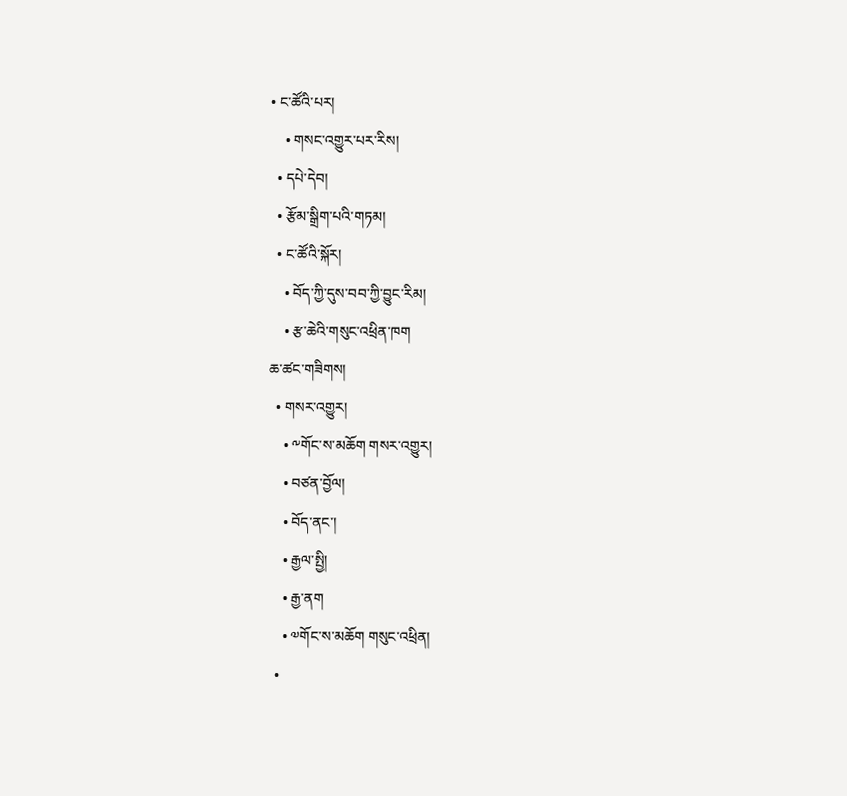• ང་ཚོའི་པར།
    • གསང་འགྱུར་པར་རིས།
  • དཔེ་དེབ།
  • རྩོམ་སྒྲིག་པའི་གཏམ།
  • ང་ཚོའི་སྐོར།
    • བོད་ཀྱི་དུས་བབ་ཀྱི་བྱུང་རིམ།
    • རྩ་ཆེའི་གསུང་འཕྲིན་ཁག
ཆ་ཚང་གཟིགས།
  • གསར་འགྱུར།
    • ༸གོང་ས་མཆོག གསར་འགྱུར།
    • བཙན་བྱོལ།
    • བོད་ནང་།
    • རྒྱལ་སྤྱི།
    • རྒྱ་ནག
    • ༧གོང་ས་མཆོག གསུང་འཕྲིན།
  •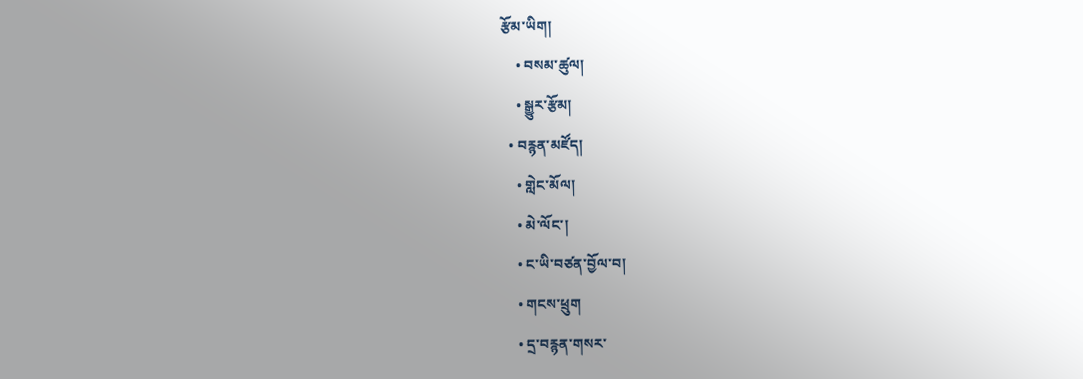རྩོམ་ཡིག།
    • བསམ་ཚུལ།
    • སྒྱུར་རྩོམ།
  • བརྙན་མཛོད།
    • གླེང་མོལ།
    • མེ་ལོང་།
    • ང་ཡི་བཙན་བྱོལ་བ།
    • གངས་ཕྲུག
    • དྲ་བརྙན་གསར་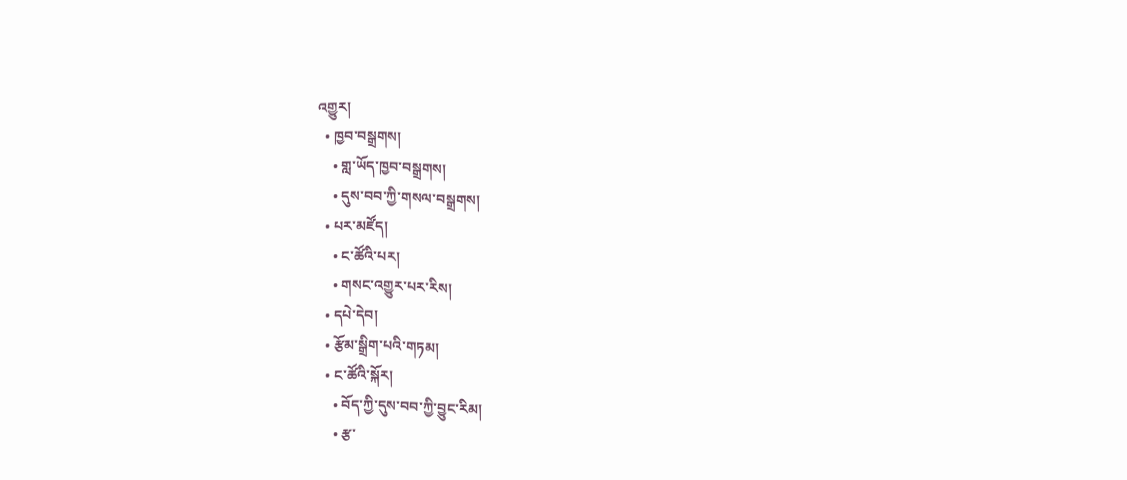འགྱུར།
  • ཁྱབ་བསྒྲགས།
    • གླ་ཡོད་ཁྱབ་བསྒྲགས།
    • དུས་བབ་ཀྱི་གསལ་བསྒྲགས།
  • པར་མཛོད།
    • ང་ཚོའི་པར།
    • གསང་འགྱུར་པར་རིས།
  • དཔེ་དེབ།
  • རྩོམ་སྒྲིག་པའི་གཏམ།
  • ང་ཚོའི་སྐོར།
    • བོད་ཀྱི་དུས་བབ་ཀྱི་བྱུང་རིམ།
    • རྩ་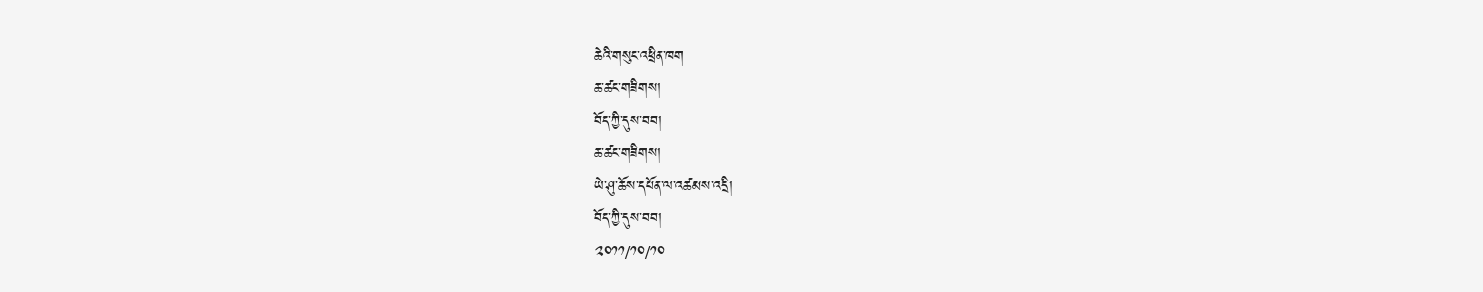ཆེའི་གསུང་འཕྲིན་ཁག
ཆ་ཚང་གཟིགས།
བོད་ཀྱི་དུས་བབ།
ཆ་ཚང་གཟིགས།
ཡེ་ཤུ་ཆོས་དཔོན་ལ་འཚམས་འདྲི།
བོད་ཀྱི་དུས་བབ།
༢༠༡༡/༡༠/༡༠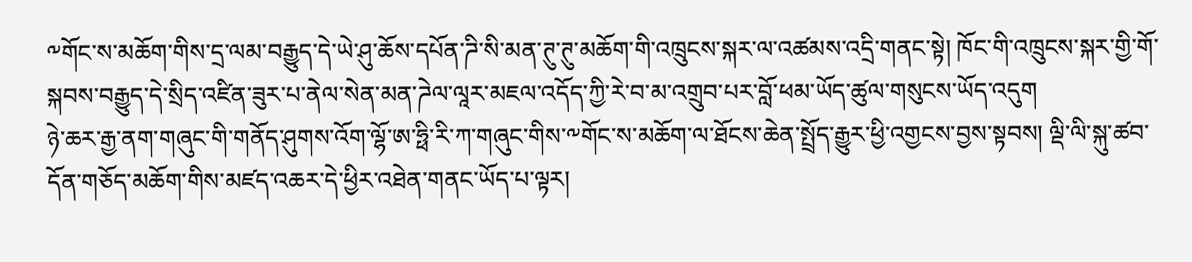༸གོང་ས་མཆོག་གིས་དྲ་ལམ་བརྒྱུད་དེ་ཡེ་ཤུ་ཆོས་དཔོན་ཌི་སི་མན་ཊུ་ཊུ་མཆོག་གི་འཁྲུངས་སྐར་ལ་འཚམས་འདྲི་གནང་སྟེ། ཁོང་གི་འཁྲུངས་སྐར་གྱི་གོ་སྐབས་བརྒྱུད་དེ་སྲིད་འཛིན་ཟུར་པ་ནེལ་སེན་མན་ཌེལ་ལཱར་མཇལ་འདོད་ཀྱི་རེ་བ་མ་འགྲུབ་པར་བློ་ཕམ་ཡོད་ཚུལ་གསུངས་ཡོད་འདུག
ཉེ་ཆར་རྒྱ་ནག་གཞུང་གི་གནོད་ཤུགས་འོག་ལྷོ་ཨ་ཧྥི་རི་ཀ་གཞུང་གིས་༸གོང་ས་མཆོག་ལ་ཐོངས་ཆེན་སྤྲོད་རྒྱུར་ཕྱི་འགྱངས་བྱས་སྟབས། ལྡི་ལི་སྐུ་ཚབ་དོན་གཅོད་མཆོག་གིས་མཛད་འཆར་དེ་ཕྱིར་འཐེན་གནང་ཡོད་པ་ལྟར།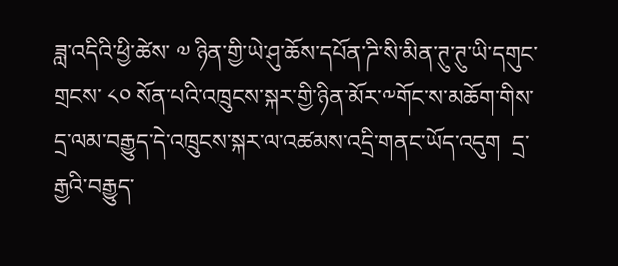ཟླ་འདིའི་ཕྱི་ཚེས་ ༧ ཉིན་གྱི་ཡེ་ཤུ་ཆོས་དཔོན་ཌི་སི་མིན་ཊུ་ཊུ་ཡི་དགུང་གྲངས་ ༨༠ སོན་པའི་འཁྲུངས་སྐར་གྱི་ཉིན་མོར་༸གོང་ས་མཆོག་གིས་དྲ་ལམ་བརྒྱུད་དེ་འཁྲུངས་སྐར་ལ་འཚམས་འདྲི་གནང་ཡོད་འདུག  དྲ་རྒྱའི་བརྒྱུད་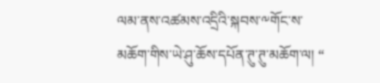ལམ་ནས་འཚམས་འདྲིའི་སྐབས་༸གོང་ས་མཆོག་གིས་ཡེ་ཤུ་ཆོས་དཔོན་ཊུ་ཊུ་མཆོག་ལ། “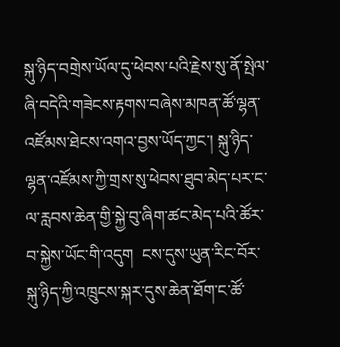སྐུ་ཉིད་བགྲེས་ཡོལ་དུ་ཕེབས་པའི་རྗེས་སུ་ནོ་སྤེལ་ཞི་བདེའི་གཟེངས་རྟགས་བཞེས་མཁན་ཚོ་ལྷན་འཛོམས་ཐེངས་འགའ་བྱས་ཡོད་ཀྱང་། སྐུ་ཉིད་ལྷན་འཛོམས་ཀྱི་གྲས་སུ་ཕེབས་ཐུབ་མེད་པར་ང་ལ་རླབས་ཆེན་གྱི་སྐྱེ་བུ་ཞིག་ཚང་མེད་པའི་ཚོར་བ་སྐྱེས་ཡོང་གི་འདུག  ངས་དུས་ཡུན་རིང་བོར་སྐུ་ཉིད་ཀྱི་འཁྲུངས་སྐར་དུས་ཆེན་ཐོག་ང་ཚོ་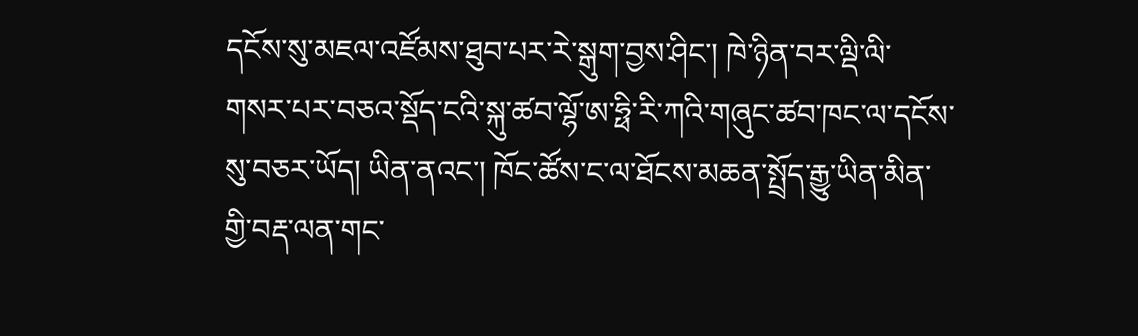དངོས་སུ་མཇལ་འཛོམས་ཐུབ་པར་རེ་སྒུག་བྱས་ཤིང་། ཁེ་ཉིན་བར་ལྡི་ལི་གསར་པར་བཅའ་སྡོད་ངའི་སྐུ་ཚབ་ལྷོ་ཨ་ཧྥི་རི་ཀའི་གཞུང་ཚབ་ཁང་ལ་དངོས་སུ་བཅར་ཡོད། ཡིན་ནའང་། ཁོང་ཚོས་ང་ལ་ཐོངས་མཆན་སྤྲོད་རྒྱུ་ཡིན་མིན་གྱི་བརྡ་ལན་གང་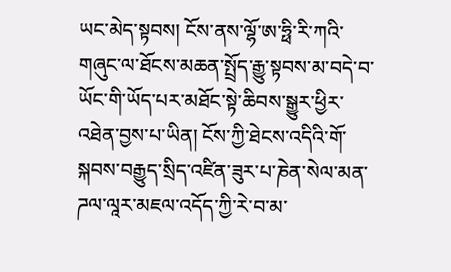ཡང་མེད་སྟབས། ངོས་ནས་ལྷོ་ཨ་ཧྥི་རི་ཀའི་གཞུང་ལ་ཐོངས་མཆན་སྤྲོད་རྒྱུ་སྟབས་མ་བདེ་བ་ཡོང་གི་ཡོད་པར་མཐོང་སྟེ་ཆིབས་སྒྱུར་ཕྱིར་འཐེན་བྱས་པ་ཡིན། ངོས་ཀྱི་ཐེངས་འདིའི་གོ་སྐབས་བརྒྱུད་སྲིད་འཛིན་ཟུར་པ་ཎེན་སེལ་མན་ཌལ་ལཱར་མཇལ་འདོད་ཀྱི་རེ་བ་མ་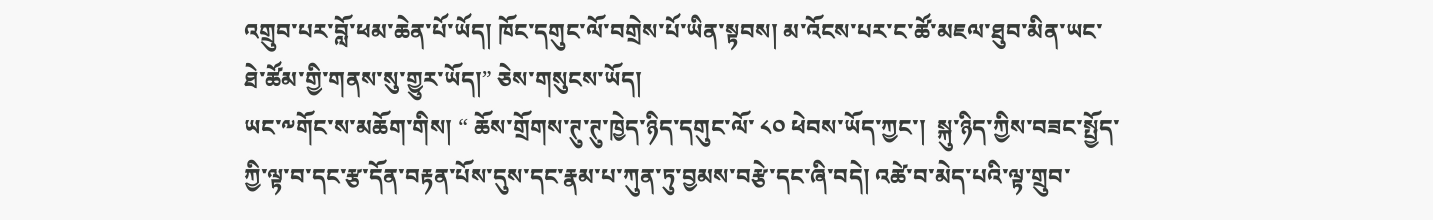འགྲུབ་པར་བློ་ཕམ་ཆེན་པོ་ཡོད། ཁོང་དགུང་ལོ་བགྲེས་པོ་ཡིན་སྟབས། མ་འོངས་པར་ང་ཚོ་མཇལ་ཐུབ་མིན་ཡང་ཐེ་ཚོམ་གྱི་གནས་སུ་གྱུར་ཡོད།” ཅེས་གསུངས་ཡོད།
ཡང་༸གོང་ས་མཆོག་གིས། “ ཆོས་གྲོགས་ཊུ་ཊུ་ཁྱེད་ཉིད་དགུང་ལོ་ ༨༠ ཕེབས་ཡོད་ཀྱང་།  སྐུ་ཉིད་ཀྱིས་བཟང་སྤྱོད་ཀྱི་ལྟ་བ་དང་རྩ་དོན་བརྟན་པོས་དུས་དང་རྣམ་པ་ཀུན་ཏུ་བྱམས་བརྩེ་དང་ཞི་བདེ། འཚེ་བ་མེད་པའི་ལྟ་གྲུབ་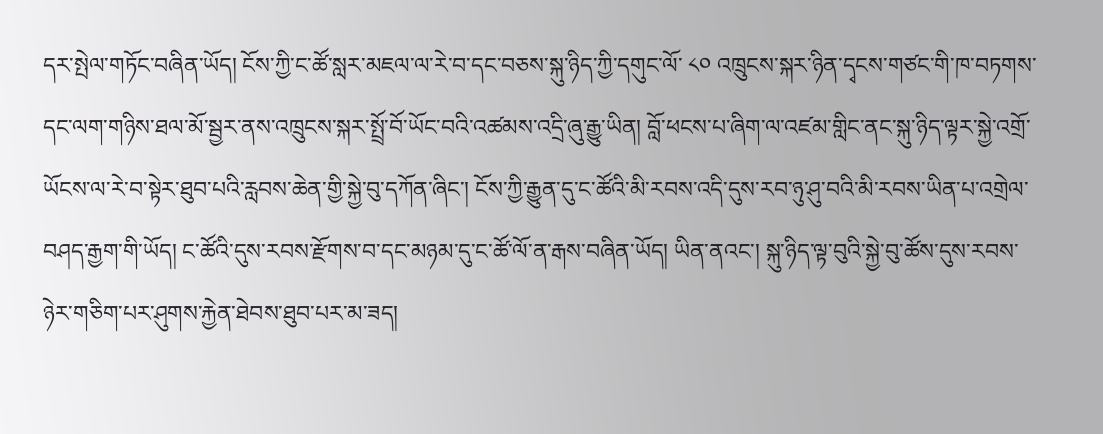དར་སྤེལ་གཏོང་བཞིན་ཡོད། ངོས་ཀྱི་ང་ཚོ་སླར་མཇལ་ལ་རེ་བ་དང་བཅས་སྐུ་ཉིད་ཀྱི་དགུང་ལོ་ ༨༠ འཁྲུངས་སྐར་ཉིན་དྭངས་གཙང་གི་ཁ་བཏགས་དང་ལག་གཉིས་ཐལ་མོ་སྦྱར་ནས་འཁྲུངས་སྐར་སྤྲོ་བོ་ཡོང་བའི་འཚམས་འདྲི་ཞུ་རྒྱུ་ཡིན། བློ་ཕངས་པ་ཞིག་ལ་འཛམ་གླིང་ནང་སྐུ་ཉིད་ལྟར་སྐྱེ་འགྲོ་ཡོངས་ལ་རེ་བ་སྟེར་ཐུབ་པའི་རླབས་ཆེན་གྱི་སྐྱེ་བུ་དཀོན་ཞིང་། ངོས་ཀྱི་རྒྱུན་དུ་ང་ཚོའི་མི་རབས་འདི་དུས་རབ་ཉུ་ཤུ་བའི་མི་རབས་ཡིན་པ་འགྲེལ་བཤད་རྒྱག་གི་ཡོད། ང་ཚོའི་དུས་རབས་རྫོགས་བ་དང་མཉམ་དུ་ང་ཚོ་ལོ་ན་རྒས་བཞིན་ཡོད། ཡིན་ནའང་། སྐུ་ཉིད་ལྟ་བུའི་སྐྱེ་བུ་ཚོས་དུས་རབས་ཉེར་གཅིག་པར་ཤུགས་རྐྱེན་ཐེབས་ཐུབ་པར་མ་ཟད།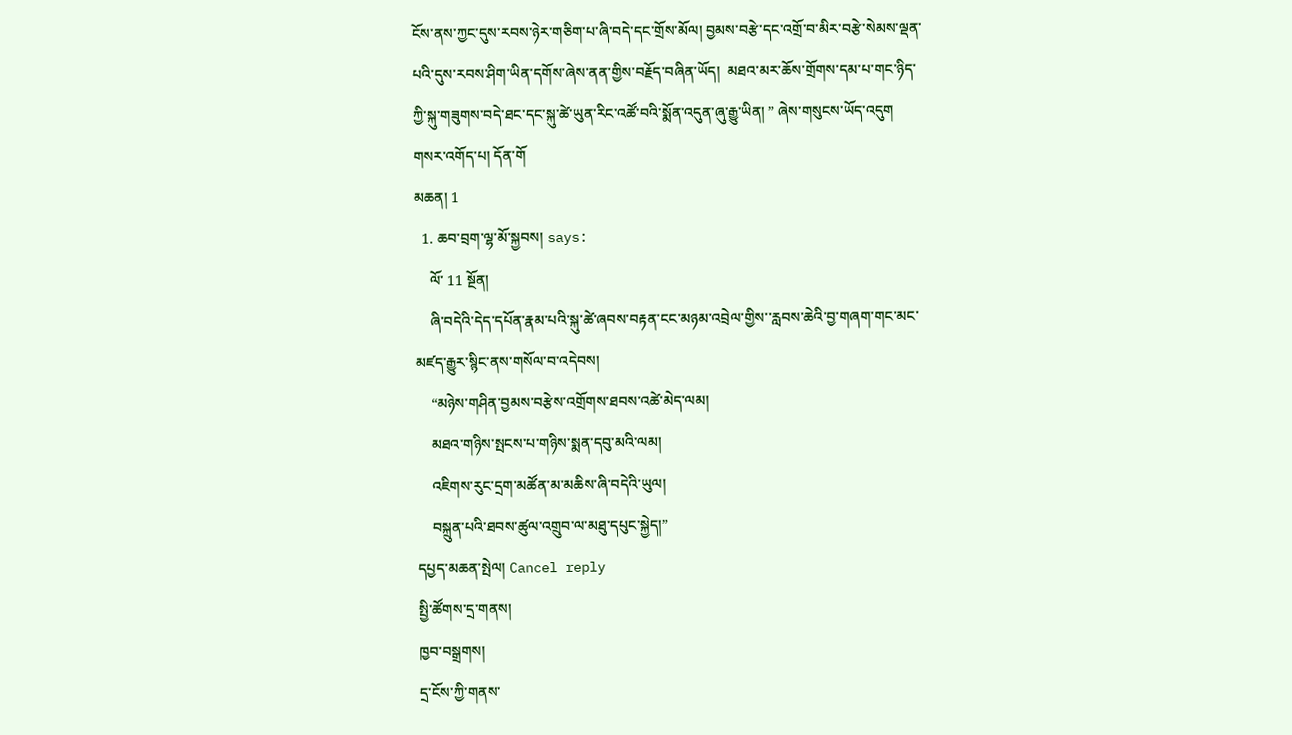ངོས་ནས་ཀྱང་དུས་རབས་ཉེར་གཅིག་པ་ཞི་བདེ་དང་གྲོས་མོལ། བྱམས་བརྩེ་དང་འགྲོ་བ་མིར་བརྩེ་སེམས་ལྡན་པའི་དུས་རབས་ཤིག་ཡིན་དགོས་ཞེས་ནན་གྱིས་བརྗོད་བཞིན་ཡོད།  མཐའ་མར་ཆོས་གྲོགས་དམ་པ་གང་ཉིད་ཀྱི་སྐུ་གཟུགས་བདེ་ཐང་དང་སྐུ་ཚེ་ཡུན་རིང་འཚོ་བའི་སྨོན་འདུན་ཞུ་རྒྱུ་ཡིན། ” ཞེས་གསུངས་ཡོད་འདུག
གསར་འགོད་པ། དོན་གོ
མཆན། 1
  1. ཆབ་བྲག་ལྷ་མོ་སྐྱབས། says:
    ལོ་ 11 སྔོན།
    ཞི་བདེའི་དེད་དཔོན་རྣམ་པའི་སྐུ་ཚེ་ཞབས་བརྟན་ངང་མཉམ་འབྲེལ་གྱིས་་རླབས་ཆེའི་བྱ་གཞག་གང་མང་མཛད་རྒྱུར་སྙིང་ནས་གསོལ་བ་འདེབས།
    “མཉེས་གཤིན་བྱམས་བརྩེས་འགྲོགས་ཐབས་འཚེ་མེད་ལམ།
    མཐའ་གཉིས་སྤངས་པ་གཉིས་སྨན་དབུ་མའི་ལམ།
    འཇིགས་རུང་དྲག་མཚོན་མ་མཆིས་ཞི་བདེའི་ཡུལ།
    བསྐྲུན་པའི་ཐབས་ཚུལ་འགྲུབ་ལ་མཐུ་དཔུང་སྐྱེད།”
དཔྱད་མཆན་སྤེལ། Cancel reply
སྤྱི་ཚོགས་དྲ་གནས།
ཁྱབ་བསྒྲགས།
དྲ་ངོས་ཀྱི་གནས་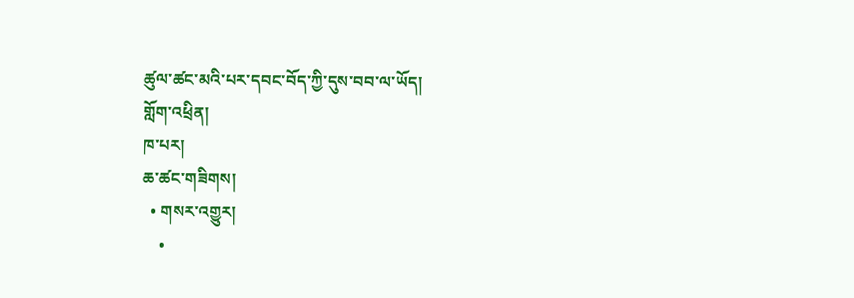ཚུལ་ཚང་མའི་པར་དབང་བོད་ཀྱི་དུས་བབ་ལ་ཡོད།
གློག་འཕྲིན།
ཁ་པར།
ཆ་ཚང་གཟིགས།
  • གསར་འགྱུར།
    •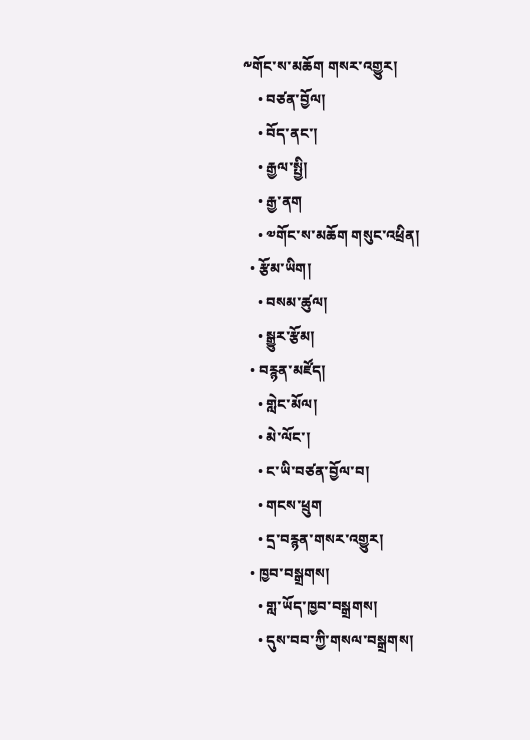༸གོང་ས་མཆོག གསར་འགྱུར།
    • བཙན་བྱོལ།
    • བོད་ནང་།
    • རྒྱལ་སྤྱི།
    • རྒྱ་ནག
    • ༧གོང་ས་མཆོག གསུང་འཕྲིན།
  • རྩོམ་ཡིག།
    • བསམ་ཚུལ།
    • སྒྱུར་རྩོམ།
  • བརྙན་མཛོད།
    • གླེང་མོལ།
    • མེ་ལོང་།
    • ང་ཡི་བཙན་བྱོལ་བ།
    • གངས་ཕྲུག
    • དྲ་བརྙན་གསར་འགྱུར།
  • ཁྱབ་བསྒྲགས།
    • གླ་ཡོད་ཁྱབ་བསྒྲགས།
    • དུས་བབ་ཀྱི་གསལ་བསྒྲགས།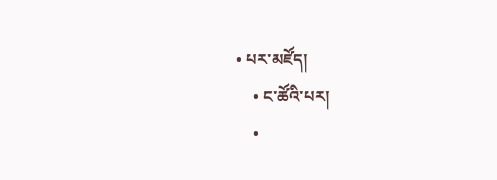• པར་མཛོད།
    • ང་ཚོའི་པར།
    •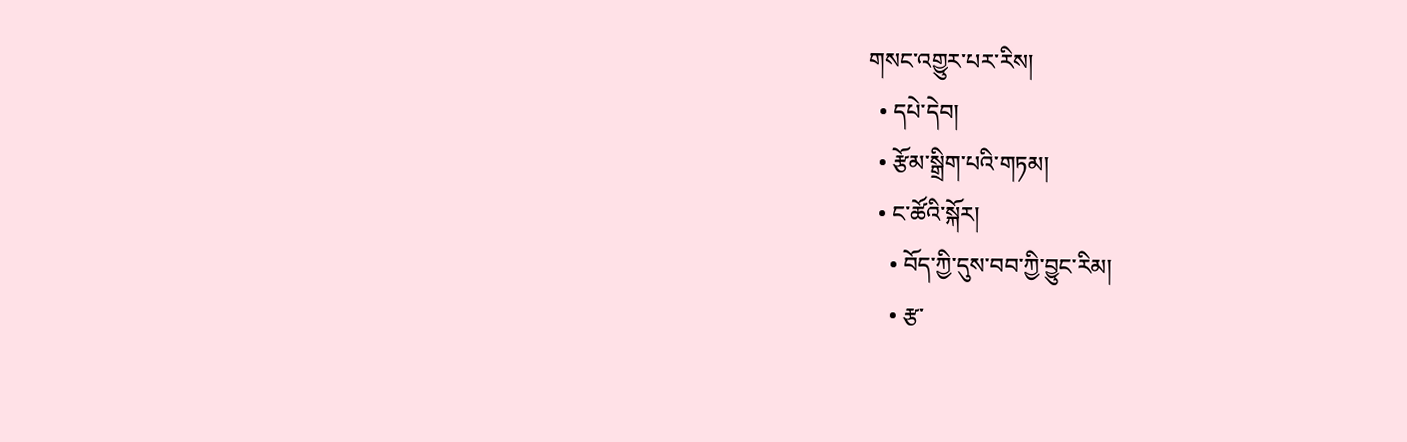གསང་འགྱུར་པར་རིས།
  • དཔེ་དེབ།
  • རྩོམ་སྒྲིག་པའི་གཏམ།
  • ང་ཚོའི་སྐོར།
    • བོད་ཀྱི་དུས་བབ་ཀྱི་བྱུང་རིམ།
    • རྩ་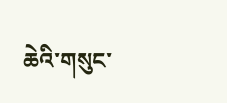ཆེའི་གསུང་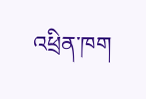འཕྲིན་ཁག